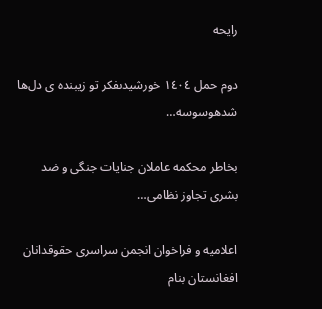رايحه

دوم حمل ١٤٠٤ خورشيدىفکر تو زیبنده ‌‌‌‌‌‌ی دل‌ها شدهوسوسه…

بخاطر محکمه عاملان جنایات جنگی و ضد بشری تجاوز نظامی…

اعلامیه و فراخوان انجمن سراسری حقوقدانان افغانستان بنام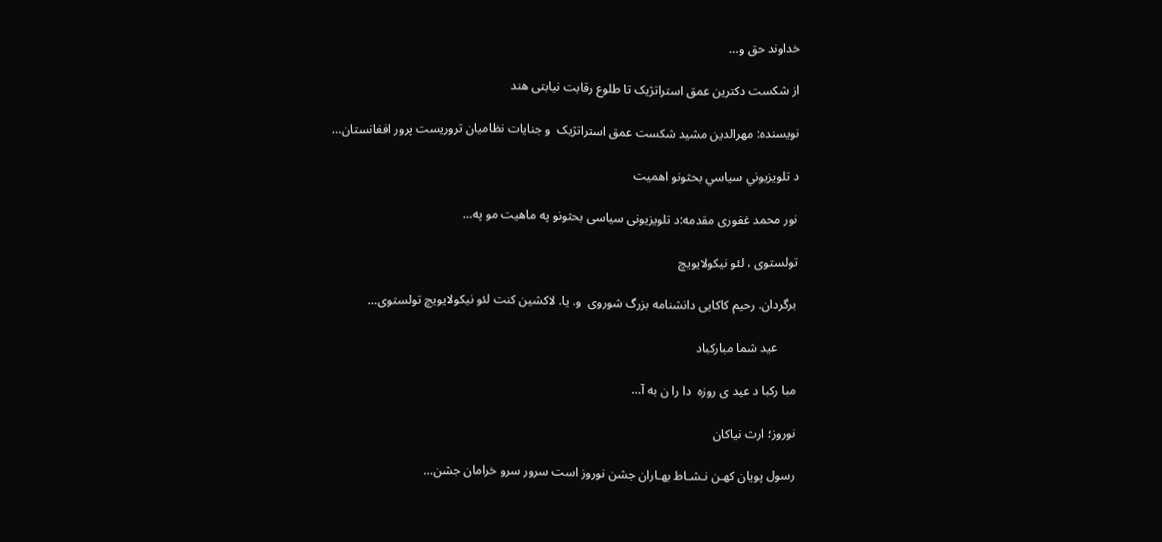خداوند حق و…

از شکست دکترین عمق استراتژیک تا طلوع رقابت نیابتی هند

نویسنده: مهرالدین مشید شکست عمق استراتژیک  و جنایات نظامیان تروریست پرور افغانستان…

د تلویزیوني سیاسي بحثونو اهمیت

نور محمد غفوری مقدمه:د تلویزیونی سیاسی بحثونو په ماهیت مو په…

تولستوی ، لئو نیکولایویچ

برگردان. رحیم کاکایی دانشنامه بزرگ شوروی  و. یا. لاکشین کنت لئو نیکولایویچ تولستوی…

      عید شما مبارکباد

مبا رکبا د عید ی روزه  دا را ن به آ…

نوروز؛ ارث نیاکان

رسول پویان کهـن نـشـاط بهـاران جشن نوروز است سرور سرو خرامان جشن…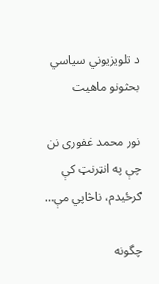د تلویزیوني سیاسي بحثونو ماهیت

نور محمد غفوری نن چې په انټرنټ کې ګرځیدم، ناڅاپي مې…

چگونه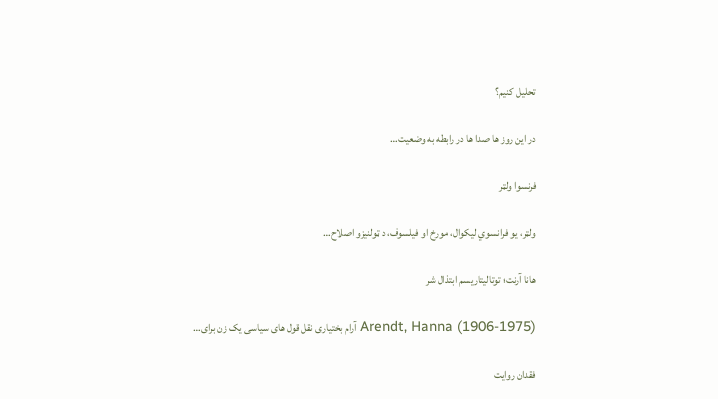تحلیل کنیم؟

در این روز ها صدا ها در رابطه به وضعیت…

فرنسوا ولټر

ولټر، یو فرانسوي لیکوال، مورخ او فیلسوف، د ټولنیزو اصلاح…

هانا آرنت؛ توتالیتاریسم ابتذال شر

Arendt, Hanna (1906-1975) آرام بختیاری نقل قول های سیاسی یک زن برای…

فقدان روایت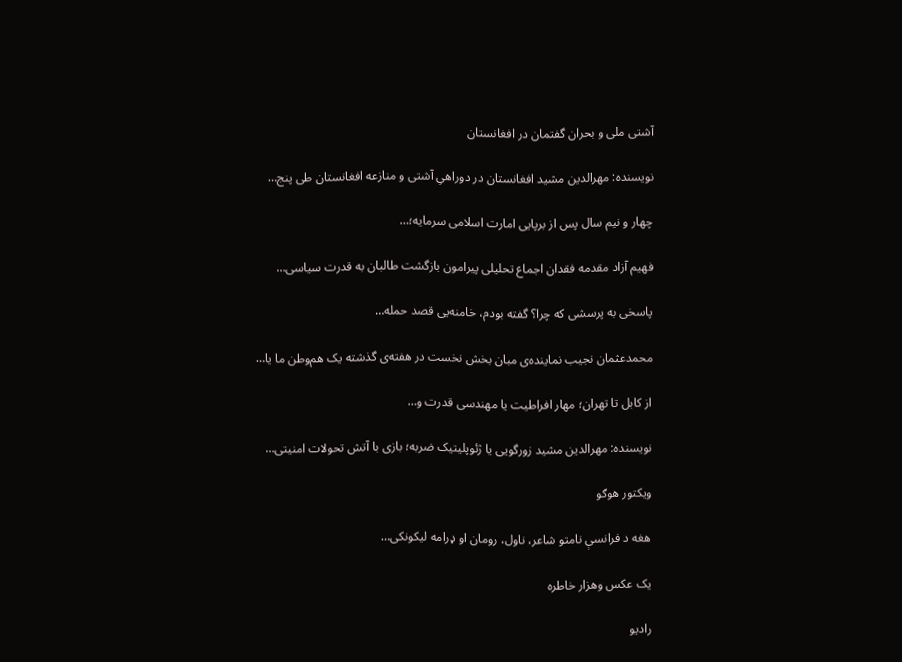آشتی ملی و بحران گفتمان در افغانستان

نویسنده: مهرالدین مشید افغانستان در دوراهیِ آشتی و منازعه افغانستان طی پنج…

چهار و نیم سال پس از برپایی امارت اسلامی سرمایه؛…

فهیم آزاد مقدمه فقدان اجماع تحلیلی پیرامون بازگشت طالبان به قدرت سیاسی…

پاسخی به پرسشی که چرا؟ گفته بودم، خامنه‌یی قصد حمله…

محمدعثمان نجیب نماینده‌ی مبان بخش نخست در هفته‌ی گذشته‌ یک هم‌وطن ما یا…

از کابل تا تهران؛ مهار افراطیت یا مهندسی قدرت و…

نویسنده: مهرالدین مشید زورگویی یا ژئوپلیتیک ضربه؛ بازی با آتش تحولات امنیتی…

ویکتور هوګو

هغه د فرانسې نامتو شاعر، ناول، رومان او ډرامه لیکونکی…

یک عکس وهزار خاطره

راديو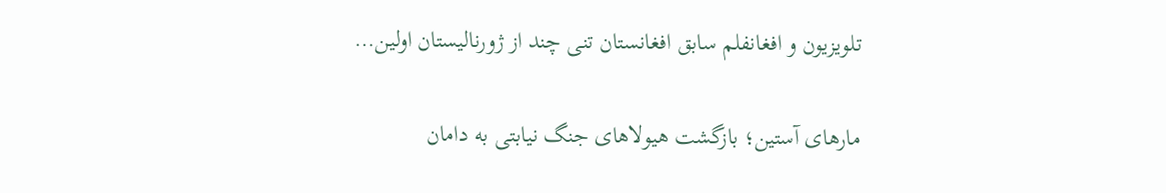تلويزيون و افغانفلم سابق افغانستان تنى چند از ژورناليستان اولين…

مارهای آستین؛ بازگشت هیولاهای جنگ نیابتی به دامان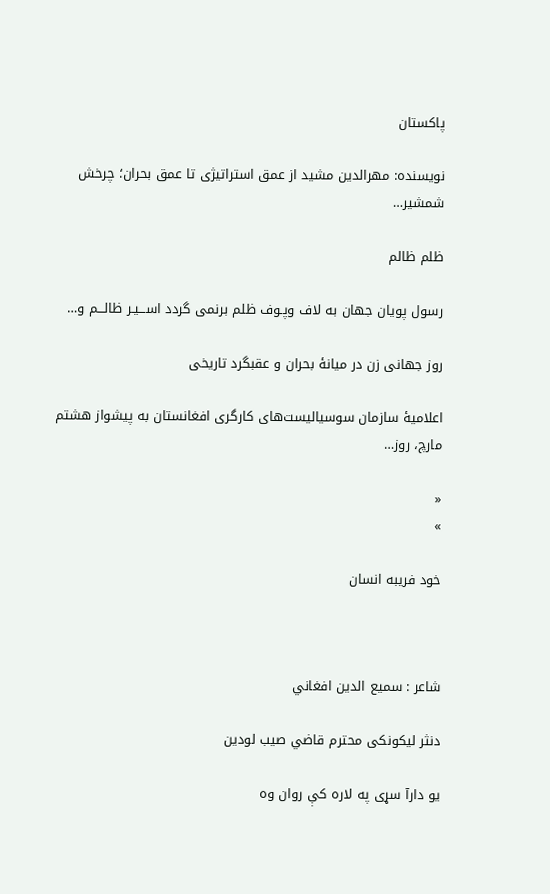پاکستان

نویسنده: مهرالدین مشید از عمق استراتیژی تا عمق بحران؛ چرخش شمشیر…

ظلم ظالم

رسول پویان جهان به لاف وپـوف ظلم برنمی گردد اســـیـر ظالـــم و…

روز جهانی زن در میانۀ بحران و عقبگرد تاریخی

اعلامیۀ سازمان سوسیالیست‌های کارگری افغانستان به پیشواز هشتم مارچ، روز…

«
»

خود فریبه انسان



شاعر : سمیع الدین افغاني

دنثر لیکونکی محترم قاضي صیب لودین

یو دارآ سړی په لاره کې روان وه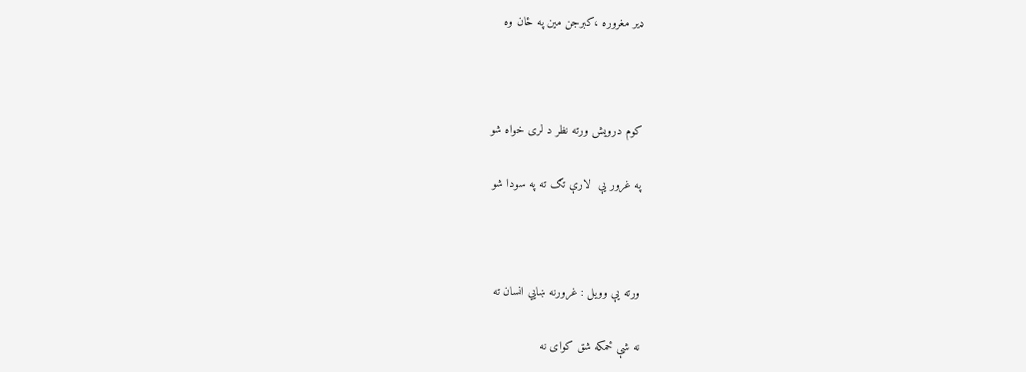ډیر مغروره ،کبرجن مین په ځان وه



کوم درویش ورته نظر د لری خواه شو

په غرور یې  لارې تګ ته په سودا شو



ورته یې وویل : غرورنه ښایي انسان ته

نه شې ځمکه شق کوای نه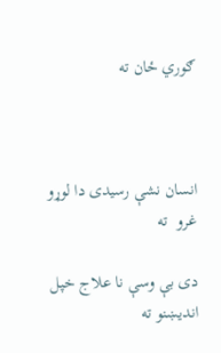ګوري ځان ته



انسان نشې رسیدی دا لوړو غرو  ته

دی بې وسې نا علاج خپل  اندیښنو ته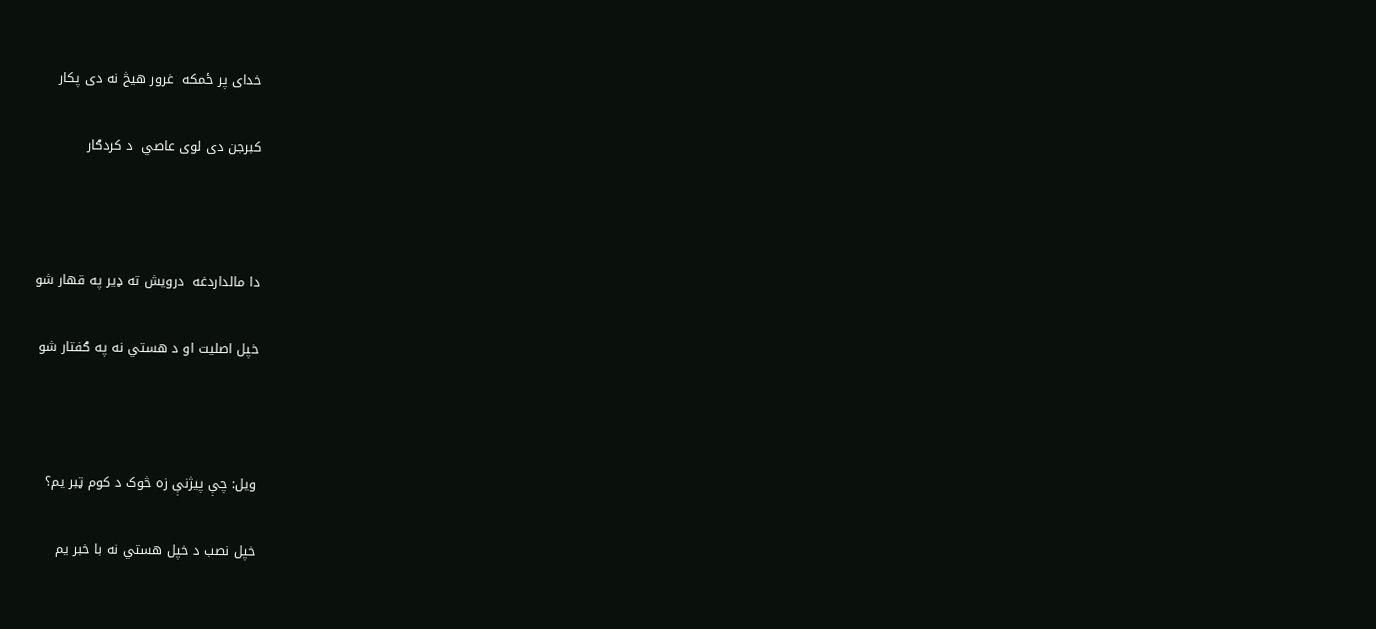خدای پر ځمکه  غرور هیڅ نه دی پکار

کبرجن دی لوی عاصي  د کردګار



دا مالداردغه  درویش ته ډیر په قهار شو

خپل اصلیت او د هستي نه په ګفتار شو



ویل: چې پيژنې زه څوک د کوم ټبر یم؟

خپل نصب د خپل هستي نه با خبر یم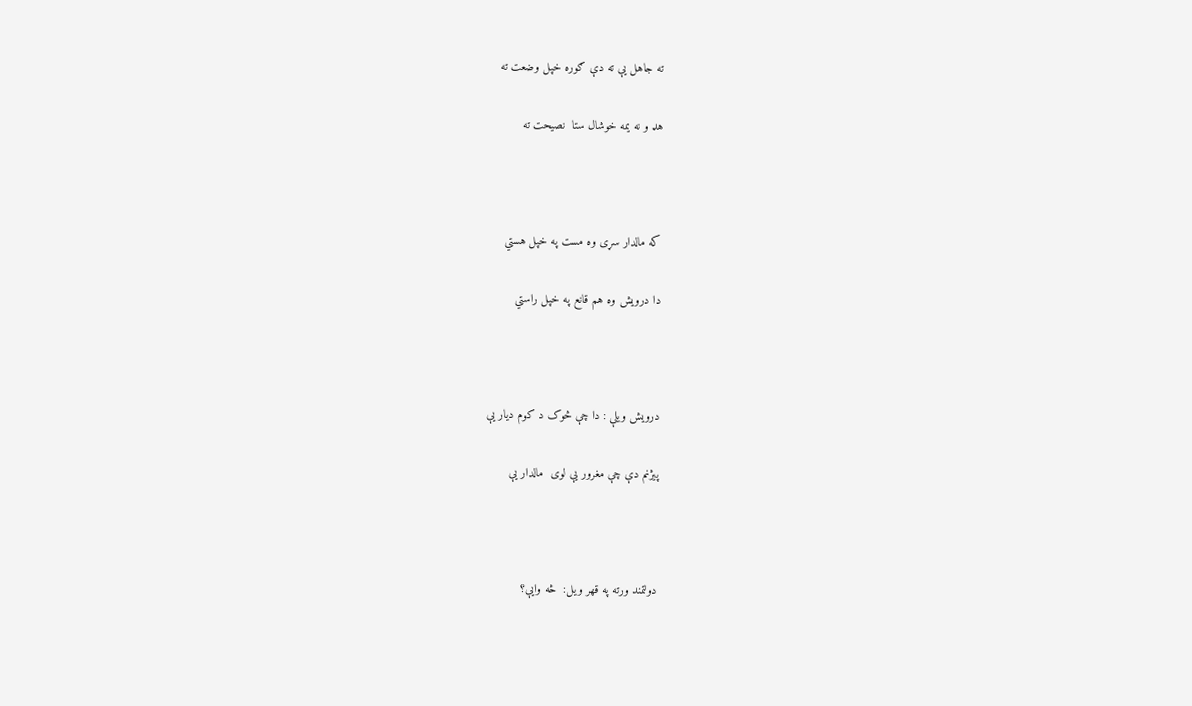ته جاهل یې ته دې ګوره خپل وضعت ته

هډ و نه یمه خوشال ستا  نصیحت ته



که مالدار سړی وه مست په خپل هستي

دا درویش وه هم قانع په خپل راستي



درویش ویلې : دا چې څوک د کوم دیار یې

پیژنم دې چې مغرور یې لوی  مالدار یې



دولتمند ورته په قهر ویل:  څه وایې؟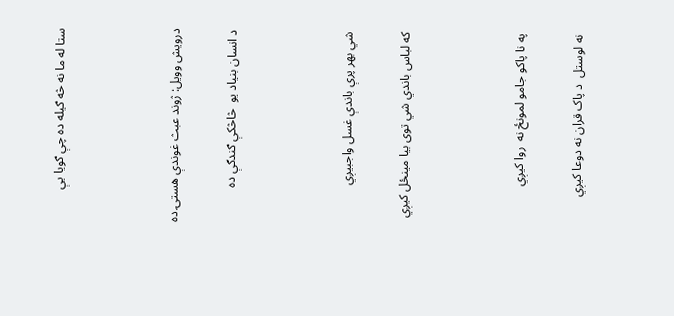ستا له ما نه څه ګیله ده چې ګویا یې



درویش وویل: ژوند عبث غوندې هستۍ ده

د انسان بنیاد یو  څاڅکې ګندګې ده



شي بهر پرې باندې غسل واجبیږي

که لباس باندي شي توی بیا مینځل کیږي



په نا پاکو جامو لمونځ نه  روا کیږي

نه لوستل  د پاک قران نه دوعا کیږي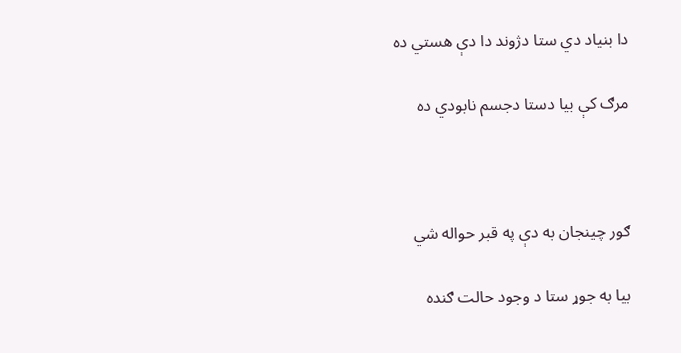دا بنیاد دي ستا دژوند دا دې هستي ده

مرګ کې بیا دستا دجسم نابودي ده



ګور چینجان به دې په قبر حواله شي

بیا به جوړ ستا د وجود حالت ګنده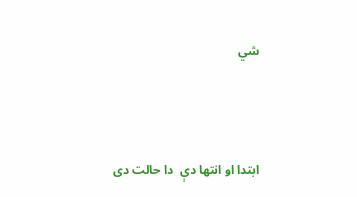شي



ابتدا او انتها دې  دا حالت دی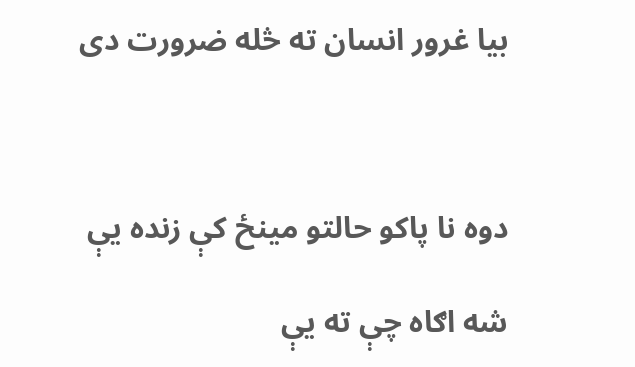بیا غرور انسان ته څله ضرورت دی



دوه نا پاکو حالتو مینځ کې زنده یې

شه اګاه چې ته یې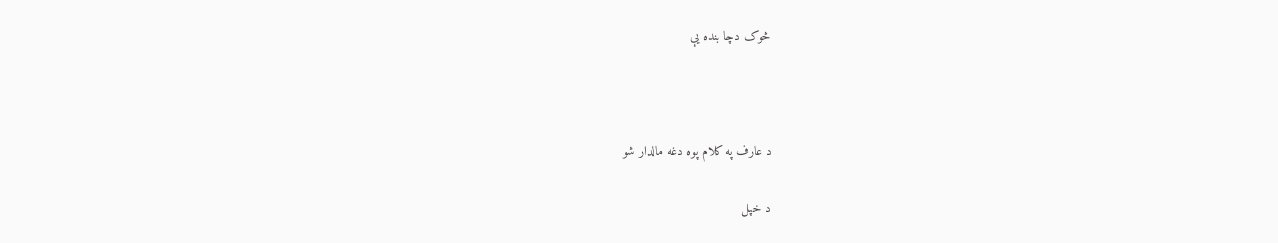څوک دچا بنده یې



د عارف په کلام پوه دغه مالدار شو

د خپل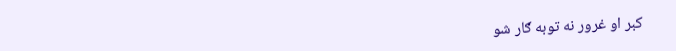کبر او غرور نه توبه ګار شو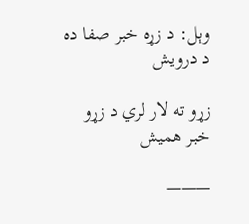وېل: د زړه خبر صفا ده د درویش

زړو ته لار لري د زړو خبر همیش

———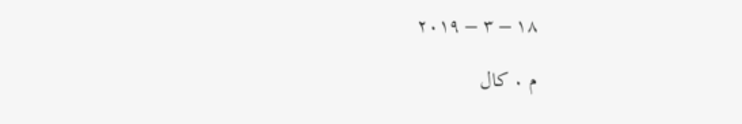۱۸ – ۳ – ۲۰۱۹

م ۰ کال